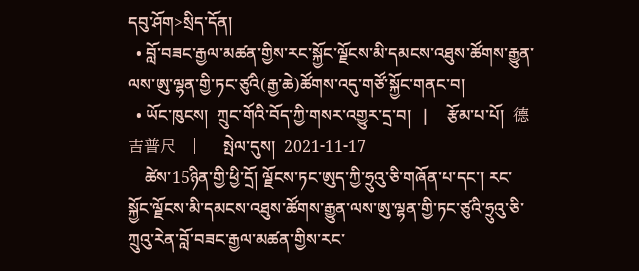དབུ་ཤོག>སྲིད་དོན།
  • བློ་བཟང་རྒྱལ་མཚན་གྱིས་རང་སྐྱོང་ལྗོངས་མི་དམངས་འཐུས་ཚོགས་རྒྱུན་ལས་ཨུ་ལྷན་གྱི་ཏང་ཙུའི(རྒྱ་ཆེ)ཚོགས་འདུ་གཙོ་སྐྱོང་གནང་བ།
  • ཡོང་ཁུངས།  ཀྲུང་གོའི་བོད་ཀྱི་གསར་འགྱུར་དྲ་བ།   |     རྩོམ་པ་པོ།  德吉普尺   |     སྤེལ་དུས།  2021-11-17
    ཚེས་15ཉིན་གྱི་ཕྱི་དྲོ། ལྗོངས་ཏང་ཨུད་ཀྱི་ཧྲུའུ་ཅི་གཞོན་པ་དང་། རང་སྐྱོང་ལྗོངས་མི་དམངས་འཐུས་ཚོགས་རྒྱུན་ལས་ཨུ་ལྷན་གྱི་ཏང་ཙུའི་ཧྲུའུ་ཅི་ཀྲུའུ་རེན་བློ་བཟང་རྒྱལ་མཚན་གྱིས་རང་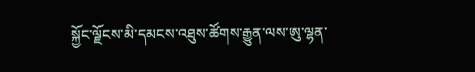སྐྱོང་ལྗོངས་མི་དམངས་འཐུས་ཚོགས་རྒྱུན་ལས་ཨུ་ལྷན་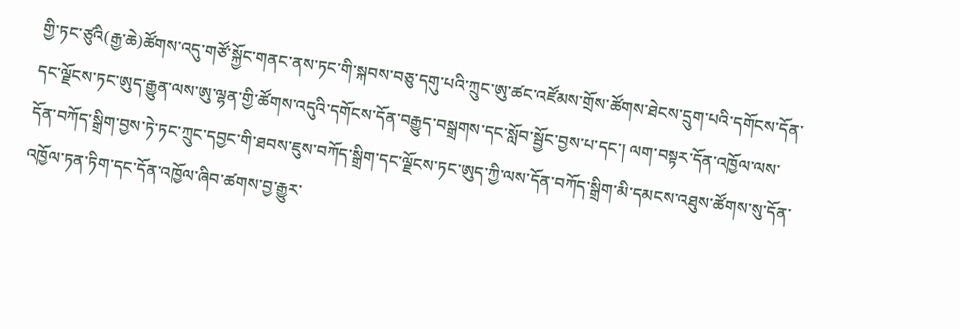གྱི་ཏང་ཙུའི(རྒྱ་ཆེ)ཚོགས་འདུ་གཙོ་སྐྱོང་གནང་ནས་ཏང་གི་སྐབས་བཅུ་དགུ་པའི་ཀྲུང་ཨུ་ཚང་འཛོམས་གྲོས་ཚོགས་ཐེངས་དྲུག་པའི་དགོངས་དོན་དང་ལྗོངས་ཏང་ཨུད་རྒྱུན་ལས་ཨུ་ལྷན་གྱི་ཚོགས་འདུའི་དགོངས་དོན་བརྒྱུད་བསྒྲགས་དང་སློབ་སྦྱོང་བྱས་པ་དང་། ལག་བསྟར་དོན་འཁྱོལ་ལས་དོན་བཀོད་སྒྲིག་བྱས་ཏེ་ཏང་ཀྲུང་དབྱང་གི་ཐབས་ཇུས་བཀོད་སྒྲིག་དང་ལྗོངས་ཏང་ཨུད་ཀྱི་ལས་དོན་བཀོད་སྒྲིག་མི་དམངས་འཐུས་ཚོགས་སུ་དོན་འཁྱོལ་ཏན་ཏིག་དང་དོན་འཁྱོལ་ཞིབ་ཚགས་བྱ་རྒྱུར་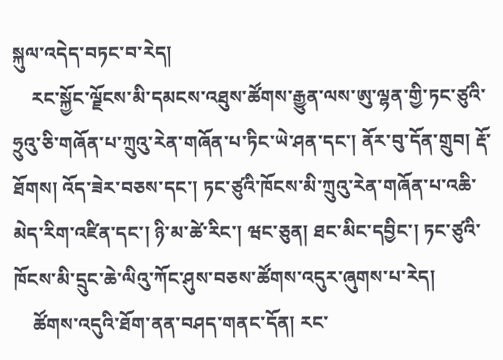སྐུལ་འདེད་བཏང་བ་རེད།
    རང་སྐྱོང་ལྗོངས་མི་དམངས་འཐུས་ཚོགས་རྒྱུན་ལས་ཨུ་ལྷན་གྱི་ཏང་ཙུའི་ཧྲུའུ་ཅི་གཞོན་པ་ཀྲུའུ་རེན་གཞོན་པ་ཏིང་ཡེ་ཤན་དང་། ནོར་བུ་དོན་གྲུབ། རྡོ་ཐོགས། འོད་ཟེར་བཅས་དང་། ཏང་ཙུའི་ཁོངས་མི་ཀྲུའུ་རེན་གཞོན་པ་འཆི་མེད་རིག་འཛིན་དང་། ཉི་མ་ཚེ་རིང་། ཝང་ཅུན། ཐང་མིང་དབྱིང་། ཏང་ཙུའི་ཁོངས་མི་དྲུང་ཆེ་ལིའུ་ཀོང་ཤུས་བཅས་ཚོགས་འདུར་ཞུགས་པ་རེད།
    ཚོགས་འདུའི་ཐོག་ནན་བཤད་གནང་དོན། རང་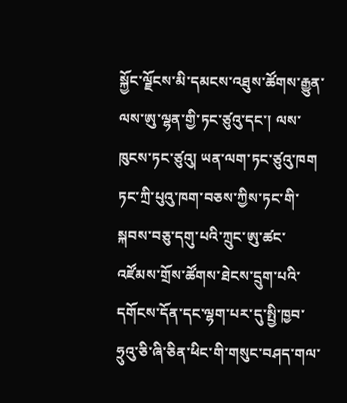སྐྱོང་ལྗོངས་མི་དམངས་འཐུས་ཚོགས་རྒྱུན་ལས་ཨུ་ལྷན་གྱི་ཏང་ཙུའུ་དང་། ལས་ཁུངས་ཏང་ཙུའུ། ཡན་ལག་ཏང་ཙུའུ་ཁག ཏང་ཀྲི་པུའུ་ཁག་བཅས་ཀྱིས་ཏང་གི་སྐབས་བཅུ་དགུ་པའི་ཀྲུང་ཨུ་ཚང་འཛོམས་གྲོས་ཚོགས་ཐེངས་དྲུག་པའི་དགོངས་དོན་དང་ལྷག་པར་དུ་སྤྱི་ཁྱབ་ཧྲུའུ་ཅི་ཞི་ཅིན་ཕིང་གི་གསུང་བཤད་གལ་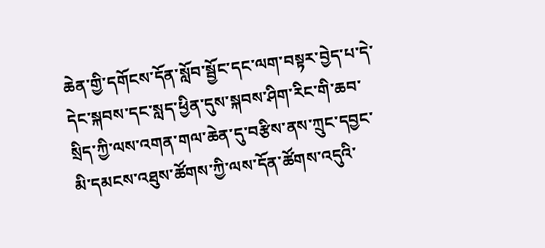ཆེན་གྱི་དགོངས་དོན་སློབ་སྦྱོང་དང་ལག་བསྟར་བྱེད་པ་དེ་དེང་སྐབས་དང་སླད་ཕྱིན་དུས་སྐབས་ཤིག་རིང་གི་ཆབ་སྲིད་ཀྱི་ལས་འགན་གལ་ཆེན་དུ་བརྩིས་ནས་ཀྲུང་དབྱང་མི་དམངས་འཐུས་ཚོགས་ཀྱི་ལས་དོན་ཚོགས་འདུའི་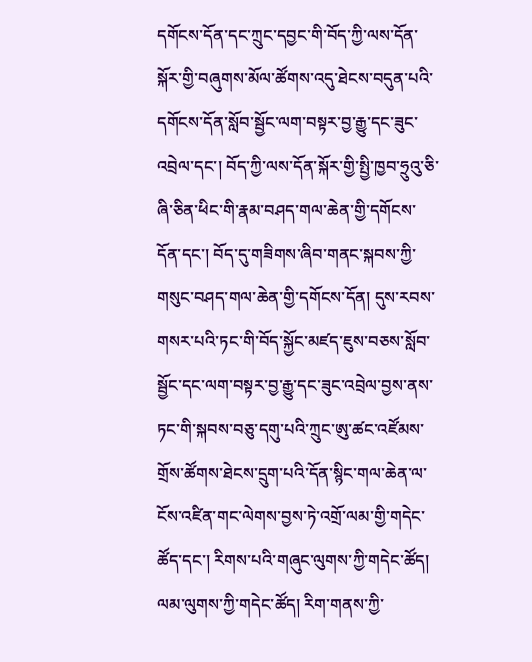དགོངས་དོན་དང་ཀྲུང་དབྱང་གི་བོད་ཀྱི་ལས་དོན་སྐོར་གྱི་བཞུགས་མོལ་ཚོགས་འདུ་ཐེངས་བདུན་པའི་དགོངས་དོན་སློབ་སྦྱོང་ལག་བསྟར་བྱ་རྒྱུ་དང་ཟུང་འབྲེལ་དང་། བོད་ཀྱི་ལས་དོན་སྐོར་གྱི་སྤྱི་ཁྱབ་ཧྲུའུ་ཅི་ཞི་ཅིན་ཕིང་གི་རྣམ་བཤད་གལ་ཆེན་གྱི་དགོངས་དོན་དང་། བོད་དུ་གཟིགས་ཞིབ་གནང་སྐབས་ཀྱི་གསུང་བཤད་གལ་ཆེན་གྱི་དགོངས་དོན། དུས་རབས་གསར་པའི་ཏང་གི་བོད་སྐྱོང་མཛད་ཇུས་བཅས་སློབ་སྦྱོང་དང་ལག་བསྟར་བྱ་རྒྱུ་དང་ཟུང་འབྲེལ་བྱས་ནས་ཏང་གི་སྐབས་བཅུ་དགུ་པའི་ཀྲུང་ཨུ་ཚང་འཛོམས་གྲོས་ཚོགས་ཐེངས་དྲུག་པའི་དོན་སྙིང་གལ་ཆེན་ལ་ངོས་འཛིན་གང་ལེགས་བྱས་ཏེ་འགྲོ་ལམ་གྱི་གདེང་ཚོད་དང་། རིགས་པའི་གཞུང་ལུགས་ཀྱི་གདེང་ཚོད། ལམ་ལུགས་ཀྱི་གདེང་ཚོད། རིག་གནས་ཀྱི་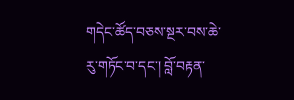གདེང་ཚོད་བཅས་སྔར་བས་ཆེ་རུ་གཏོང་བ་དང་། བློ་བརྟན་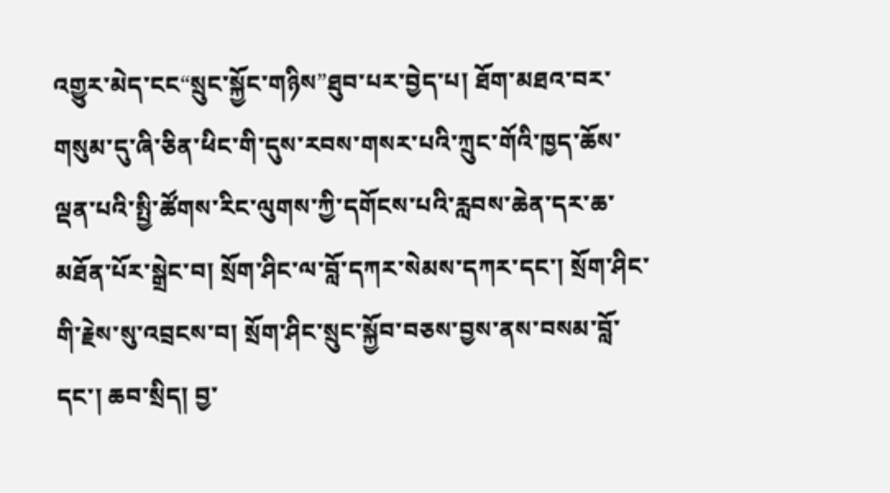འགྱུར་མེད་ངང“སྲུང་སྐྱོང་གཉིས”ཐུབ་པར་བྱེད་པ། ཐོག་མཐའ་བར་གསུམ་དུ་ཞི་ཅིན་ཕིང་གི་དུས་རབས་གསར་པའི་ཀྲུང་གོའི་ཁྱད་ཆོས་ལྡན་པའི་སྤྱི་ཚོགས་རིང་ལུགས་ཀྱི་དགོངས་པའི་རླབས་ཆེན་དར་ཆ་མཐོན་པོར་སྒྲེང་བ། སྲོག་ཤིང་ལ་བློ་དཀར་སེམས་དཀར་དང་། སྲོག་ཤིང་གི་རྗེས་སུ་འབྲངས་བ། སྲོག་ཤིང་སྲུང་སྐྱོབ་བཅས་བྱས་ནས་བསམ་བློ་དང་། ཆབ་སྲིད། བྱ་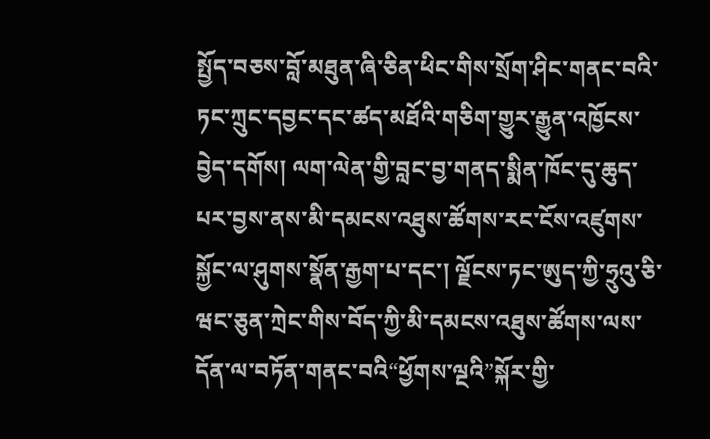སྤྱོད་བཅས་བློ་མཐུན་ཞི་ཅིན་ཕིང་གིས་སྲོག་ཤིང་གནང་བའི་ཏང་ཀྲུང་དབྱང་དང་ཚད་མཐོའི་གཅིག་གྱུར་རྒྱུན་འཁྱོངས་བྱེད་དགོས། ལག་ལེན་གྱི་བླང་བྱ་གནད་སྨིན་ཁོང་དུ་ཆུད་པར་བྱས་ནས་མི་དམངས་འཐུས་ཚོགས་རང་ངོས་འཛུགས་སྐྱོང་ལ་ཤུགས་སྣོན་རྒྱག་པ་དང་། ལྗོངས་ཏང་ཨུད་ཀྱི་ཧྲུའུ་ཅི་ཝང་ཅུན་ཀྲེང་གིས་བོད་ཀྱི་མི་དམངས་འཐུས་ཚོགས་ལས་དོན་ལ་བཏོན་གནང་བའི“ཕྱོགས་ལྔའི”སྐོར་གྱི་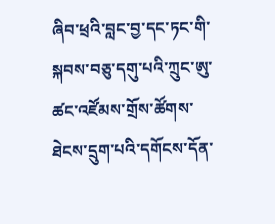ཞིབ་ཕྲའི་བླང་བྱ་དང་ཏང་གི་སྐབས་བཅུ་དགུ་པའི་ཀྲུང་ཨུ་ཚང་འཛོམས་གྲོས་ཚོགས་ཐེངས་དྲུག་པའི་དགོངས་དོན་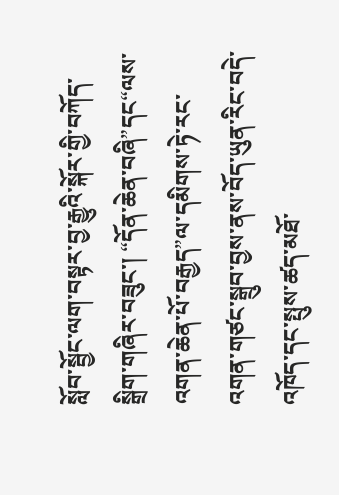སློབ་སྦྱོང་ལག་བསྟར་བྱ་རྒྱུའི་སྐོར་གྱི་བཀོད་སྒྲིག་གཞིར་བཟུང་། “དོན་ཆེན་བཞི”དང“ལས་འགན་ཆེན་པོ་བརྒྱད”ལ་དམིགས་ཏེ་རང་འགན་གཙང་སྒྲུབ་བྱས་ནས་བོད་ཡུན་རིང་བདེ་འཁོད་དང་སྤུས་ཚད་མཐོ་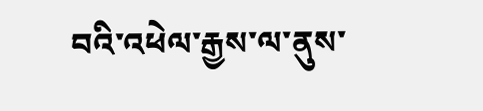བའི་འཕེལ་རྒྱས་ལ་ནུས་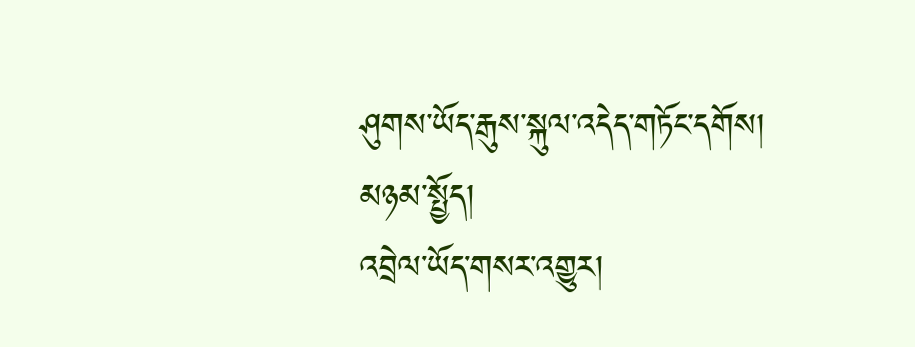ཤུགས་ཡོད་རྒུས་སྐུལ་འདེད་གཏོང་དགོས།
མཉམ་སྤྱོད།
འབྲེལ་ཡོད་གསར་འགྱུར།